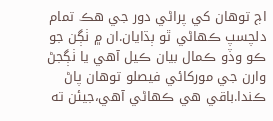اڄ توهان کي پراڻي دور جي هڪ تمام دلچسپ ڪهاڻي ٿو ٻڌايان.ان ۾ ٺڳن جو ڪو وڏو ڪمال بيان ڪيل آهي يا ٺڳجڻ وارن جي مورکائي فيصلو توهان پاڻ ڪندا.باقي هي ڪهاڻي آهي،جيئن ته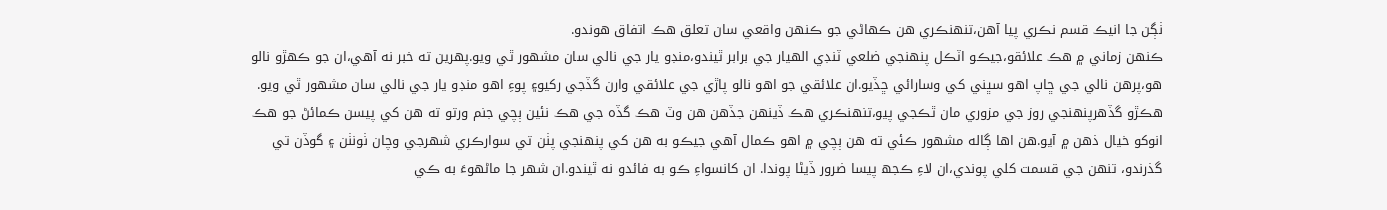ٺڳن جا انيڪ قسم نڪري پيا آهن،تنهنڪري هن ڪهاڻي جو ڪنهن واقعي سان تعلق هڪ اتفاق هوندو.
ڪنهن زماني ۾ هڪ علائقو،جيڪو اٽڪل پنهنجي ضلعي ٽنڊي الهيار جي برابر ٿيندو،منڊو يار جي نالي سان مشهور ٿي ويو.پهرين ته خبر نه آهي،ان جو ڪهڙو نالو هو،پرهن نالي جي ڇاپ اهو سڀني کي وسارائي ڇڏيو.ان علائقي جو اهو نالو پاڙي جي علائقي وارن گڏجي رکيو۽ پوءِ اهو منڊو يار جي نالي سان مشهور ٿي ويو.
هڪڙو گڏهرپنهنجي روز جي مزوري مان ٿڪجي پيو،تنهنڪري هڪ ڏينهن جڏهن هن وٽ هڪ گڏه جي هڪ نئين ٻچي جنم ورتو ته هن کي پيسن ڪمائڻ جو هڪ انوکو خيال ذهن ۾ آيو.هن اها ڳاله مشهور ڪئي ته هن ٻچي ۾ اهو ڪمال آهي جيڪو به هن کي پنهنجي پٺن تي سوارڪري شهرجي وچان ٺونٺن ۽ گوڏن تي گذرندو، تنهن جي قسمت کلي پوندي،ان لاءِ ڪجھ پيسا ضرور ڏيڻا پوندا. ان کانسواءِ ڪو به فائدو نه ٿيندو.ان شهر جا ماڻهوءَ به ڪي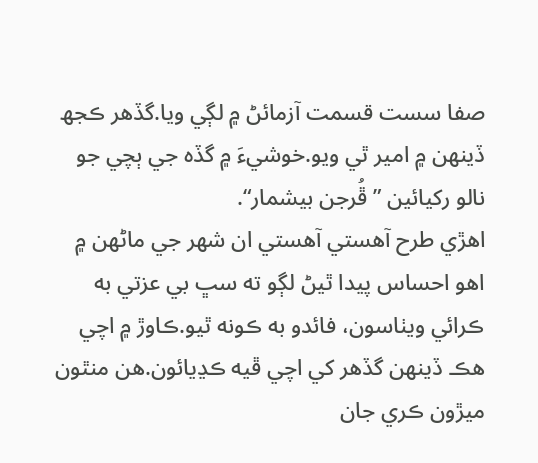صفا سست قسمت آزمائڻ ۾ لڳي ويا.گڏهر ڪجھ ڏينهن ۾ امير ٿي ويو.خوشيءَ ۾ گڏه جي ٻچي جو نالو رکيائين ”ڦُرجن بيشمار“.
اهڙي طرح آهستي آهستي ان شهر جي ماڻهن ۾ اهو احساس پيدا ٿيڻ لڳو ته سڀ بي عزتي به ڪرائي ويٺاسون، فائدو به ڪونه ٿيو.ڪاوڙ ۾ اچي هڪ ڏينهن گڏهر کي اچي ڦيه ڪڍيائون.هن منٿون ميڙون ڪري جان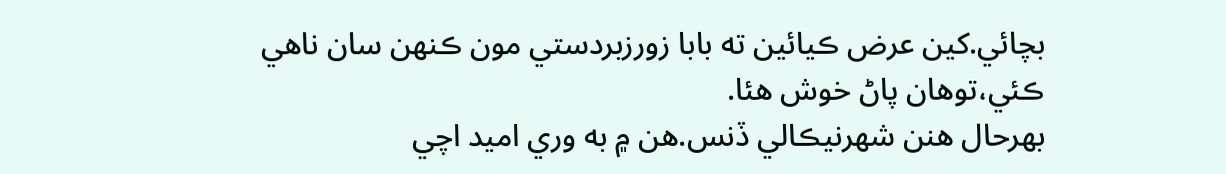بچائي.کين عرض ڪيائين ته بابا زورزبردستي مون ڪنهن سان ناهي ڪئي،توهان پاڻ خوش هئا.
بهرحال هنن شهرنيڪالي ڏنس.هن ۾ به وري اميد اچي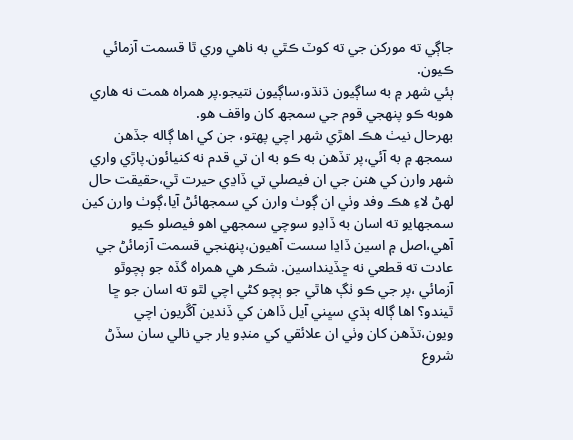جاڳي ته مورکن جي ته کوٽ ڪٿي به ناهي وري ٿا قسمت آزمائي ڪيون.
ٻئي شهر ۾ به ساڳيون ڌنڌو،ساڳيون نتيجو.پر همراه همت نه هاري هوبه ڪو پنهجي قوم جي سمجھ کان واقف هو.
بهرحال نيٺ هڪ اهڙي شهر اچي پهتو، جن کي اها ڳاله جڏهن سمجھ ۾ به آئي،پر تڏهن به ڪو به ان تي قدم نه کنيائون.پاڙي واري شهر وارن کي هنن جي ان فيصلي تي ڏاڍي حيرت ٿي،حقيقت حال لهڻ لاءِ هڪ وفد وٺي ان ڳوٺ وارن کي سمجھائڻ آيا،ڳوٺ وارن کين سمجھايو ته اسان به ڏاڍو سوچي سمجھي اهو فيصلو ڪيو آهي،اصل ۾ اسين ڏاڍا سست آهيون،پنهنجي قسمت آزمائڻ جي عادت ته قطعي نه ڇڏينداسين. شڪر هي همراه گڏه جو ٻچوٿو آزمائي ،پر جي ڪو ٺڳ هاٿي جو ٻچو کڻي اچي لٿو ته اسان جو ڇا ٿيندو؟ اها ڳاله ٻڌي سڀني آيل ڏاهن کي ڏندين آڱريون اچي ويون،تڏهن کان وٺي ان علائقي کي منڊو يار جي نالي سان سڏڻ شروع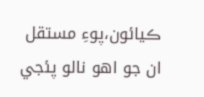ڪيائون،پوءِ مستقل ان جو اهو نالو پئجي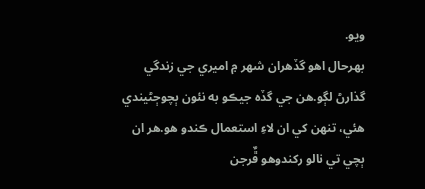ويو.
بهرحال اهو گڏهران شهر ۾ اميري جي زندگي گذارڻ لڳو.هن جي گڏه جيڪو به نئون ٻچوڄڻيندي هئي، تنهن کي ان لاءِ استعمال ڪندو هو.هر ان ٻچي تي نالو رکندوهو ڦٌرجن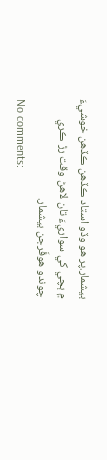بيشمار.پر هو وڏو استاد ڪڏهن ڪڏهن خوشيءَ ۾ ٻچي کي سواريءَ تان لاهڻ وقت رڙ ڪري چوندو هوڦَرجن بيشمار.
No comments: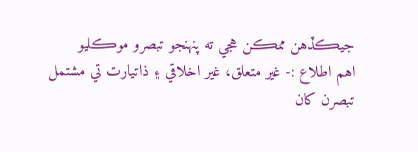جيڪڏهن ممڪن هجي ته پنهنجو تبصرو موڪليو
اهم اطلاع :- غير متعلق، غير اخلاقي ۽ ذاتيارت تي مشتمل تبصرن کان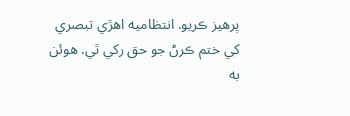پرهيز ڪريو. انتظاميه اهڙي تبصري کي ختم ڪرڻ جو حق رکي ٿي. هوئن به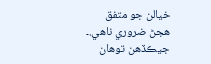خيالن جو متفق هجڻ ضروري ناهي.۔ جيڪڏهن توهان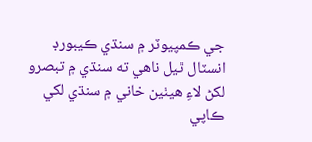جي ڪمپيوٽر ۾ سنڌي ڪيبورڊ انسٽال ٿيل ناهي ته سنڌي ۾ تبصرو لکڻ لاءِ هيٺين خاني ۾ سنڌي لکي ڪاپي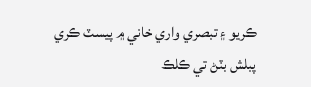ڪريو ۽ تبصري واري خاني ۾ پيسٽ ڪري پبلش بٽڻ تي ڪلڪ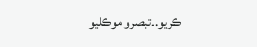ڪريو.۔تبصرو موڪليو